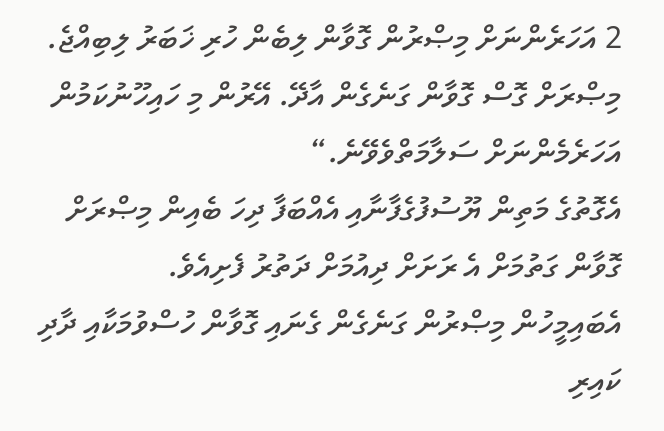2 އަހަރެންނަށް މިޞްރުން ގޮވާން ލިބެން ހުރި ޚަބަރު ލިބިއްޖެ. މިޞްރަށް ގޮސް ގޮވާން ގަނެގެން އާދޭ. އޭރުން މި ހައިހޫނުކަމުން އަހަރެމެންނަށް ސަލާމަތްވެވޭނެ.“
އެގޮތުގެ މަތިން ޔޫސުފުގެފާނާއި އެއްބަފާ ދިހަ ބެއިން މިޞްރަށް ގޮވާން ގަތުމަށް އެ ރަށަށް ދިއުމަށް ދަތުރު ފެށިއެވެ.
އެބައިމީހުން މިޞްރުން ގަނެގެން ގެނައި ގޮވާން ހުސްވުމަކާއި ދާދި ކައިރި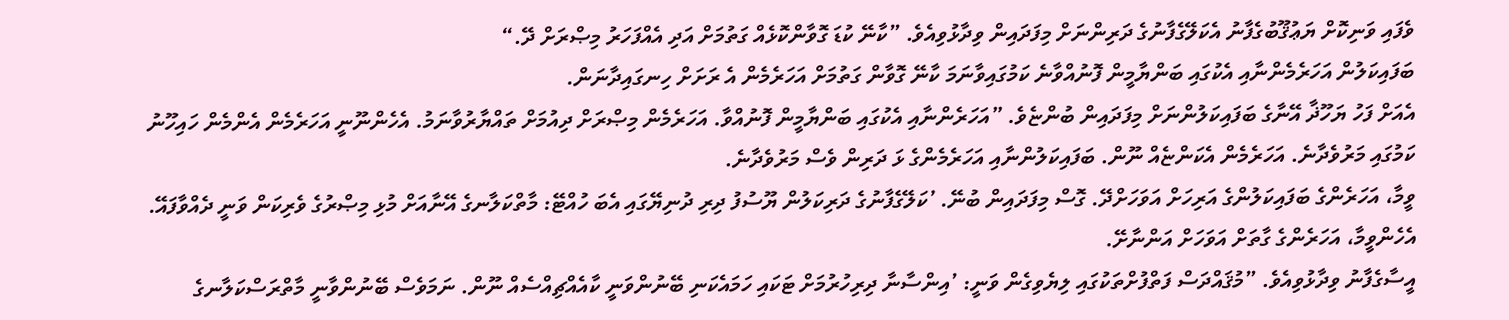ވެފައި ވަނިކޮށް ޔަޢުޤޫބުގެފާނު އެކަލޭގެފާނުގެ ދަރިންނަށް މިފަދައިން ވިދާޅުވިއެވެ. ”ކާނޭ ކުޑަ ގޮވާންކޮޅެއް ގަތުމަށް އަދި އެއްފަހަރު މިޞްރަށް ދޭ.“
ބަފައިކަލުން އަހަރެމެންނާއި އެކުގައި ބަންޔާމީން ފޮނުއްވާނެ ކަމުގައިވާނަމަ ކާނޭ ގޮވާން ގަތުމަށް އަހަރެމެން އެ ރަށަށް ހިނގައިދާނަން.
އެއަށް ފަހު ޔަހޫޛާ އޭނާގެ ބަފައިކަލުންނަށް މިފަދައިން ބުންޏެވެ. ”އަހަރެންނާއި އެކުގައި ބަންޔާމީން ފޮނުއްވާ. އަހަރެމެން މިޞްރަށް ދިއުމަށް ތައްޔާރުވާނަމު. އެހެންނޫނީ އަހަރެމެން އެންމެން ހައިހޫނު ކަމުގައި މަރުވެދާނެ. އަހަރެމެން އެކަންޏެއް ނޫން. ބަފައިކަލުންނާއި އަހަރެމެންގެ ޅަ ދަރިން ވެސް މަރުވެދާނެ.
ވީމާ، އަހަރެންގެ ބަފައިކަލުންގެ އަރިހަށް އަވަހަށްދޭ. ގޮސް މިފަދައިން ބުނޭ. ’ކަލޭގެފާނުގެ ދަރިކަލުން ޔޫސުފު ދިރި ދުނިޔޭގައި އެބަ ހުއްޓޭ: މާތްކަލާނގެ އޭނާއަށް މުޅި މިޞްރުގެ ވެރިކަން ވަނީ ދެއްވާފައޭ. އެހެންވީމާ، އަހަރެންގެ ގާތަށް އަވަހަށް އަންނާށޭ.
އީސާގެފާނު ވިދާޅުވިއެވެ. ”މުޤައްދަސް ފަތްފުށްތަކުގައި ލިޔެވިގެން ވަނީ: ’އިންސާނާ ދިރިހުރުމަށް ޓަކައި ހަމައެކަނި ބޭނުންވަނީ ކާއެއްޗިއްސެއް ނޫން. ނަމަވެސް ބޭނުންވާނީ މާތްރަސްކަލާނގެ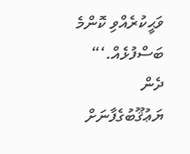ވަޙީކުރެއްވި ކޮންމެ ބަސްފުޅެއް.‘“
ދެން ޔަޢުޤޫބުގެފާނަށް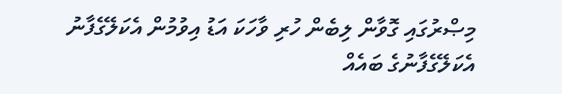މިޞްރުގައި ގޮވާން ލިބެން ހުރި ވާހަކަ އަޑު އިވުމުން އެކަލޭގެފާނު އެކަލޭގެފާނުގެ ބައެއް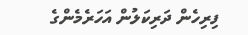ފިރިހެން ދަރިކަލުން އަހަރެމެންގެ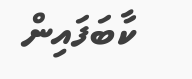ކާބަފައިން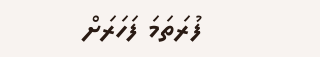ފުރަތަމަ ފަހަރަށް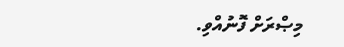މިޞްރަށް ފޮނުއްވި.